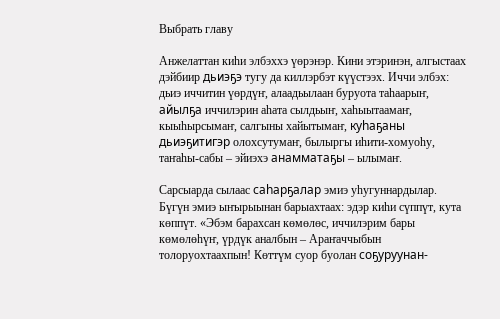Выбрать главу

Анжелаттан киһи элбэххэ үөрэнэр. Кини этэринэн, алгыстаах дэйбиир дьиэҕэ тугу да киллэрбэт күүстээх. Иччи элбэх: дьиэ иччитин үөрдүҥ, алаадьылаан буруота таһаарыҥ, айылҕа иччилэрин аһата сылдьыҥ, хаһыытаамаҥ, кыыһырсымаҥ, салгыны хайытымаҥ, куһаҕаны дьиэҕитигэр олохсутумаҥ, былыргы иһити-хомуоһу, таҥаһы-сабы – эйиэхэ анамматаҕы – ылымаҥ.

Сарсыарда сылаас саһарҕалар эмиэ уһугуннардылар. Бүгүн эмиэ ыҥырыынан барыахтаах: эдэр киһи сүппүт, кута көппүт. «Эбэм барахсан көмөлөс, иччилэрим бары көмөлөһүҥ, үрдүк аналбын – Араҥаччыбын толоруохтаахпын! Көттүм суор буолан соҕуруунан-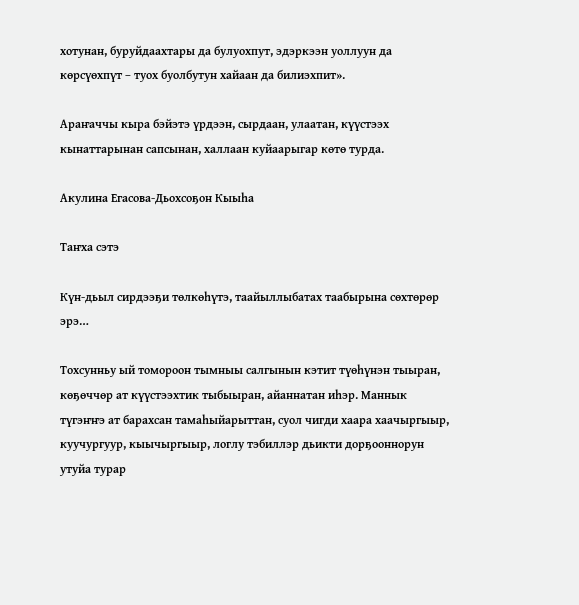хотунан, буруйдаахтары да булуохпут, эдэркээн уоллуун да көрсүөхпүт – туох буолбутун хайаан да билиэхпит».

Араҥаччы кыра бэйэтэ үрдээн, сырдаан, улаатан, күүстээх кынаттарынан сапсынан, халлаан куйаарыгар көтө турда.

Акулина Егасова-Дьохсоҕон Кыыһа

Таҥха сэтэ

Күн-дьыл сирдээҕи төлкөһүтэ, таайыллыбатах таабырына сөхтөрөр эрэ…

Тохсунньу ый томороон тымныы салгынын кэтит түөһүнэн тыыран, көҕөччөр ат күүстээхтик тыбыыран, айаннатан иһэр. Маннык түгэҥҥэ ат барахсан тамаһыйарыттан, суол чигди хаара хаачыргыыр, куучургуур, кыычыргыыр, логлу тэбиллэр дьикти дорҕооннорун утуйа турар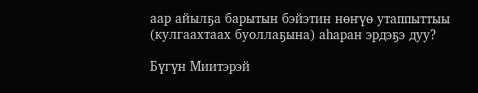аар айылҕа барытын бэйэтин нөҥүө утаппыттыы (кулгаахтаах буоллаҕына) аһаран эрдэҕэ дуу?

Бүгүн Миитэрэй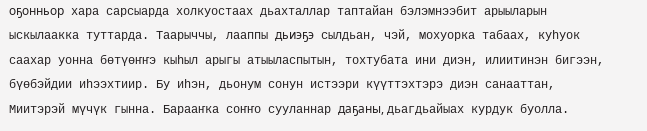оҕонньор хара сарсыарда холкуостаах дьахталлар таптайан бэлэмнээбит арыыларын ыскылаакка туттарда. Таарыччы, лааппы дьиэҕэ сылдьан, чэй, мохуорка табаах, куһуок саахар уонна бөтүөҥҥэ кыһыл арыгы атыыласпытын, тохтубата ини диэн, илиитинэн бигээн, бүөбэйдии иһээхтиир. Бу иһэн, дьонум сонун истээри күүттэхтэрэ диэн санааттан, Миитэрэй мүчүк гынна. Барааҥка соҥҥо сууланнар даҕаны, дьагдьайыах курдук буолла.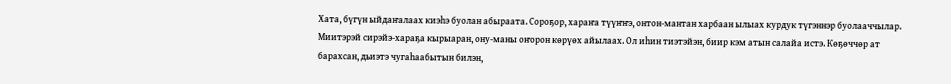Хата, бүгүн ыйдаҥалаах киэһэ буолан абыраата. Сороҕор, хараҥа түүҥҥэ, онтон-мантан харбаан ылыах курдук түгэннэр буолааччылар. Миитэрэй сирэйэ-хараҕа кырыаран, ону-маны оҥорон көрүөх айылаах. Ол иһин тиэтэйэн, биир кэм атын салайа истэ. Көҕөччөр ат барахсан, дьиэтэ чугаһаабытын билэн,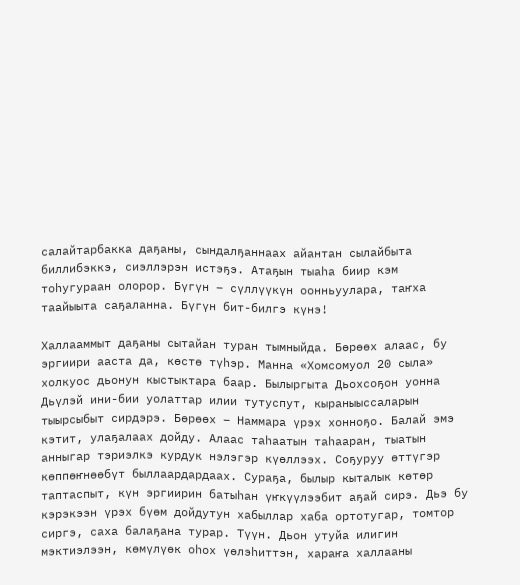салайтарбакка даҕаны, сындалҕаннаах айантан сылайбыта биллибэккэ, сиэллэрэн истэҕэ. Атаҕын тыаһа биир кэм тоһугураан олорор. Бүгүн – сүллүүкүн оонньуулара, таҥха таайыыта саҕаланна. Бүгүн бит-билгэ күнэ!

Халлааммыт даҕаны сытайан туран тымныйда. Бөрөөх алаас, бу эргиири ааста да, көстө түһэр. Манна «Хомсомуол 20 сыла» холкуос дьонун кыстыктара баар. Былыргыта Дьохсоҕон уонна Дьүлэй ини-бии уолаттар илии тутуспут, кыраныыссаларын тыырсыбыт сирдэрэ. Бөрөөх – Наммара үрэх хонноҕо. Балай эмэ кэтит, улаҕалаах дойду. Алаас таһаатын таһааран, тыатын анныгар тэриэлкэ курдук нэлэгэр күөллээх. Соҕуруу өттүгэр көппөҥнөөбүт быллаардардаах. Сураҕа, былыр кыталык көтөр таптаспыт, күн эргиирин батыһан үҥкүүлээбит аҕай сирэ. Дьэ бу кэрэкээн үрэх бүөм дойдутун хабыллар хаба ортотугар, томтор сиргэ, саха балаҕана турар. Түүн. Дьон утуйа илигин мэктиэлээн, көмүлүөк оһох үөлэһиттэн, хараҥа халлааны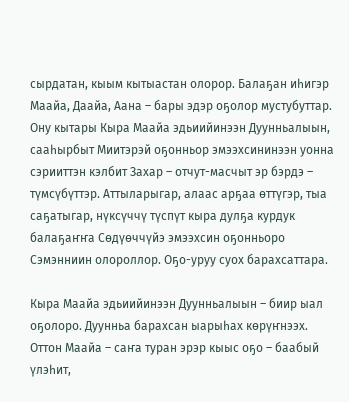сырдатан, кыым кытыастан олорор. Балаҕан иһигэр Маайа, Даайа, Аана – бары эдэр оҕолор мустубуттар. Ону кытары Кыра Маайа эдьиийинээн Дуунньалыын, сааһырбыт Миитэрэй оҕонньор эмээхсининээн уонна сэрииттэн кэлбит Захар – отчут-масчыт эр бэрдэ – түмсүбүттэр. Аттыларыгар, алаас арҕаа өттүгэр, тыа саҕатыгар, нүксүччү түспүт кыра дулҕа курдук балаҕаҥҥа Сөдүөччүйэ эмээхсин оҕонньоро Сэмэнниин олороллор. Оҕо-уруу суох барахсаттара.

Кыра Маайа эдьиийинээн Дуунньалыын – биир ыал оҕолоро. Дуунньа барахсан ыарыһах көрүҥнээх. Оттон Маайа – саҥа туран эрэр кыыс оҕо – баабый үлэһит,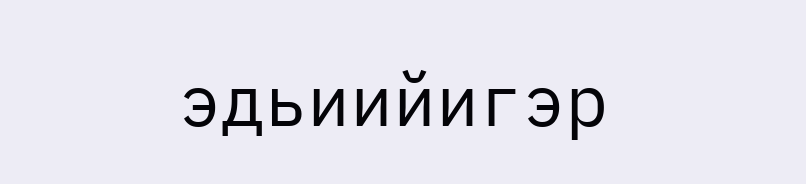эдьиийигэр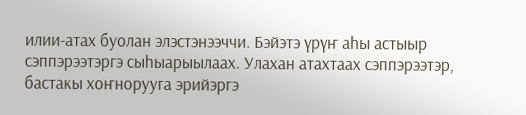илии-атах буолан элэстэнээччи. Бэйэтэ үрүҥ аһы астыыр сэппэрээтэргэ сыһыарыылаах. Улахан атахтаах сэппэрээтэр, бастакы хоҥнорууга эрийэргэ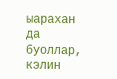ыарахан да буоллар, кэлин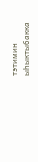тэтимин ыһыктыбакка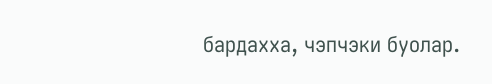бардахха, чэпчэки буолар.